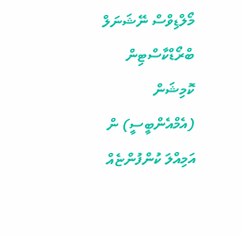މޯލްޑިވްސް ނޭޝަނަލް ބްރޯޑްކާސްޓިން ކޮމިޝަން (އެމްއެންބީސީ) ން އަމިއްލަ ކުންފުންޏެއް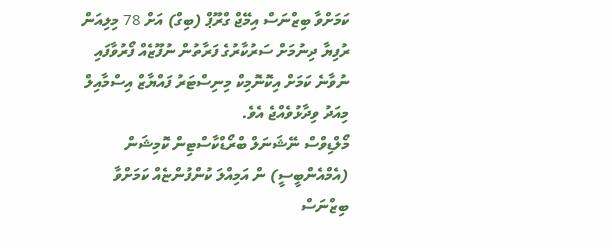ކަމަށްވާ ބިޒްނަސް އިމޭޖް ގްރޫޕް (ބިގް) އަށް 78 މިލިއަން ރުފިޔާ ދިނުމަށް ސަރުކާރުގެ ފަރާތުން ނުފޫޒެއް ފޯރުވާފައި ނުވާނެ ކަމަށް އިކޮނޮމިކް މިނިސްޓަރު ފައްޔާޒް އިސްމާއިލް މިއަދު ވިދާޅުވެއްޖެ އެވެ.
މޯލްޑިވްސް ނޭޝަނަލް ބްރޯޑްކާސްޓިން ކޮމިޝަން (އެމްއެންބީސީ) ން އަމިއްލަ ކުންފުންޏެއް ކަމަށްވާ ބިޒްނަސް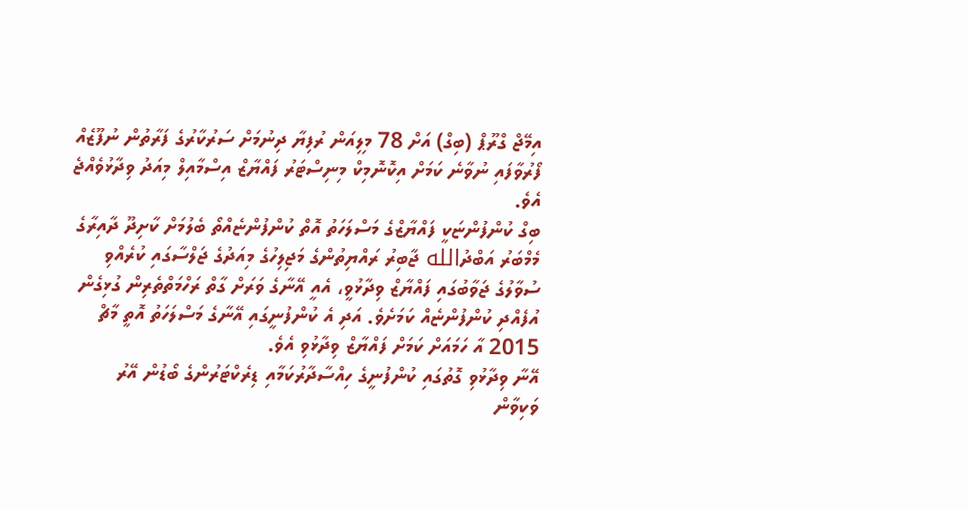އިމޭޖް ގްރޫޕް (ބިގް) އަށް 78 މިލިއަން ރުފިޔާ ދިނުމަށް ސަރުކާރުގެ ފަރާތުން ނުފޫޒެއް ފޯރުވާފައި ނުވާނެ ކަމަށް އިކޮނޮމިކް މިނިސްޓަރު ފައްޔާޒް އިސްމާއިލް މިއަދު ވިދާޅުވެއްޖެ އެވެ.
ބިގް ކުންފުންޏަކީ ފައްޔާޒްގެ މަސްލަހަތު އޮތް ކުންފުންޏެއްތޯ ބެލުމަށް ކާށިދޫ ދާއިރާގެ މެމްބަރު އަބްދުالله ޖާބިރު ރައްޔިތުންގެ މަޖިލިހުގެ މިއަދުގެ ޖަލްސާގައި ކުރެއްވި ސުވާލުގެ ޖަވާބުގައި ފައްޔާޒް ވިދާޅުވީ، އެއީ އޭނާގެ ވަރަށް ގާތް ރަހްމަތްތެރިން ގުޅިގެން އުފެއްދި ކުންފުންޏެއް ކަމަށެވެ. އަދި އެ ކުންފުނީގައި އޭނާގެ މަސްލަހަތު އޮތީ މާޗް 2015 އާ ހަމައަށް ކަމަށް ފައްޔާޒް ވިދާޅުވި އެވެ.
އޭނާ ވިދާޅުވި ގޮތުގައި ކުންފުނީގެ ހިއްސާދާރުކަމާއި ޑިރެކްޓަރުންގެ ބޯޑުން އޭރު ވަކިވާން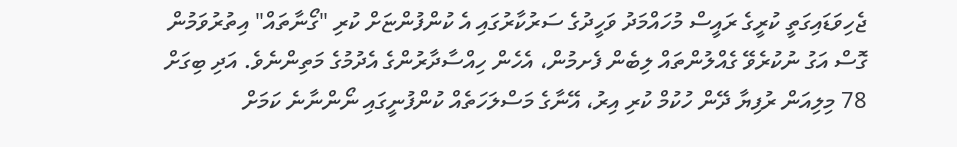ޖެހިވަޑައިގަތީ ކުރީގެ ރައީސް މުހައްމަދު ވަހީދުގެ ސަރުކާރުގައި އެ ކުންފުންޏަށް ކުރި "ގޯނާތައް" އިތުރުވަމުން ގޮސް އަގު ނުކުރެވޭ ގެއްލުންތައް ލިބެން ފެށމުން، އެހެން ހިއްސާދާރުންގެ އެދުމުގެ މަތިންނެވެ. އަދި ބިގަށް 78 މިލިއަން ރުފިޔާ ދޭން ހުކުމް ކުރި އިރު، އޭނާގެ މަސްލަހަތެއް ކުންފުނީގައި ނޯންނާނެ ކަމަށް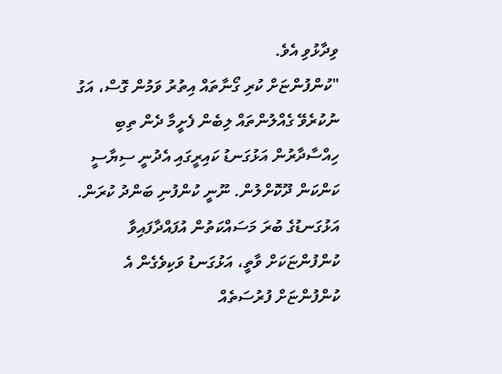ވިދާޅުވި އެވެ.
"ކުންފުންޏަށް ކުރި ގޯނާތައް އިތުރު ވަމުން ގޮސް، އަގު ނުކުރެވޭ ގެއްލުންތައް ލިބެން ފެށީމާ ދެން ތިބި ހިއްސާދާރުން އަޅުގަނޑު ކައިރީގައި އެދުނީ ސިޔާސީ ކަންކަން ދޫކޮށްލުން. ނޫނީ ކުންފުނި ބަންދު ކުރަން. އަޅުގަނޑުގެ ބުރަ މަސައްކަތުން އުފައްދާފައިވާ ކުންފުންޏަކަށް ވާތީ، އަޅުގަނޑު ވަކިވެގެން އެ ކުންފުންޏަށް ފުރުސަތެއް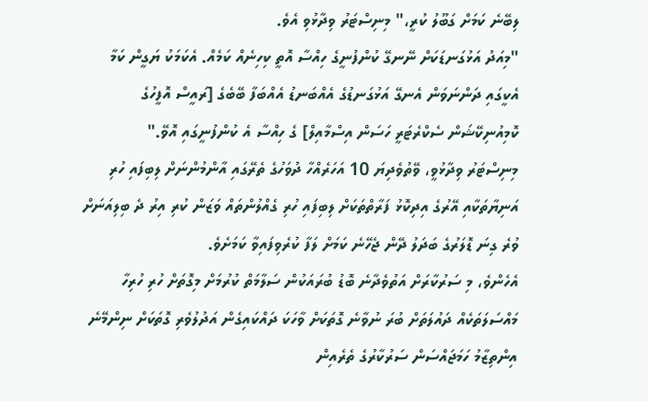ލިބޭނެ ކަމަށް ގަބޫލު ކުރީ،" މިނިސްޓަރު ވިދާޅުވި އެވެ.
"މިއަދު އަޅުގަނޑަކަށް ނޭނގޭ ކުންފުނީގެ ހިއްސާ އޮތީ ކިހިނެއް ކަމެއް. އެކަމަކު ޔަގީން ކަމާ އެކީގައި ދަންނަވަން އެނގޭ އަޅުގަނޑުގެ އެއްބަނޑު އެއްބަފާ ބޭބެގެ [ރައީސް އޮފީހުގެ ކޮމިއުނިކޭޝަން ސެކްރެޓަރީ ހަސަން އިސްމާއިލް] ގެ ހިއްސާ އެ ކުންފުނީގައި އޮވޭ."
މިނިސްޓަރު ވިދާޅުވީ، ވޭތުވެދިޔަ 10 އަހަރެއްހާ ދުވަހުގެ ތެރޭގައި އާންމުންނަށް ލިބިފައި ހުރި އަނިޔާތަކާއި އޭރުގެ އިދިކޮޅު ފަރާތްތަކަށް ލިބިފައި ހުރި ގެއްލުންތައް ވަޒަން ކުރި އިރު ދެ ބިލިއަނަށް ވުރެ ގިނަ ޑޮލަރުގެ ބަދަލު ދޭން ޖެހޭނެ ކަމަށް ލަފާ ކުރެވިފައިވާ ކަމަށެވެ.
އެހެންވެ، މި ސަރުކާރަށް އަތުވެދާނެ ބޮޑު ބުރައަކުން ސަލާމަތް ކުރުމަށް މިގޮތަށް ހުރި ހުރިހާ މައްސަލަތަކެއް ދައުލަތަށް ބުރަ ނުވާނެ ގޮތަކަށް ވާހަކަ ދައްކައިގެން އަދުލުވެރި ގޮތަކަށް ނިންމޭނެ އިންތިޒާމު ހަމަޖައްސަން ސަރުކާރުގެ ތެރެއިން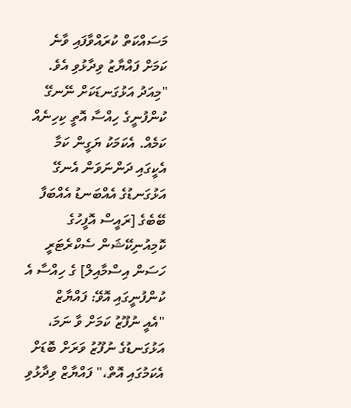މަސައްކަތް ކުރައްވާފައި ވާނެ ކަމަށް ފައްޔާޒު ވިދާޅުވި އެވެ.
"މިއަދު އަޅުގަނޑަކަށް ނޭނގޭ ކުންފުނީގެ ހިއްސާ އޮތީ ކިހިނެއް ކަމެއް. އެކަމަކު ޔަގީން ކަމާ އެކީގައި ދަންނަވަން އެނގޭ އަޅުގަނޑުގެ އެއްބަނޑު އެއްބަފާ ބޭބެގެ [ރައީސް އޮފީހުގެ ކޮމިއުނިކޭޝަން ސެކްރެޓަރީ ހަސަން އިސްމާއިލް] ގެ ހިއްސާ އެ ކުންފުނީގައި އޮވޭ: ފައްޔާޒް
"އެއީ ނުފޫޒު ކަމަށް ވާ ނަމަ، އަޅުގަނޑުގެ ނުފޫޒު ވަރަށް ބޮޑަށް އެކަމުގައި އޮތް،" ފައްޔާޒް ވިދާޅުވި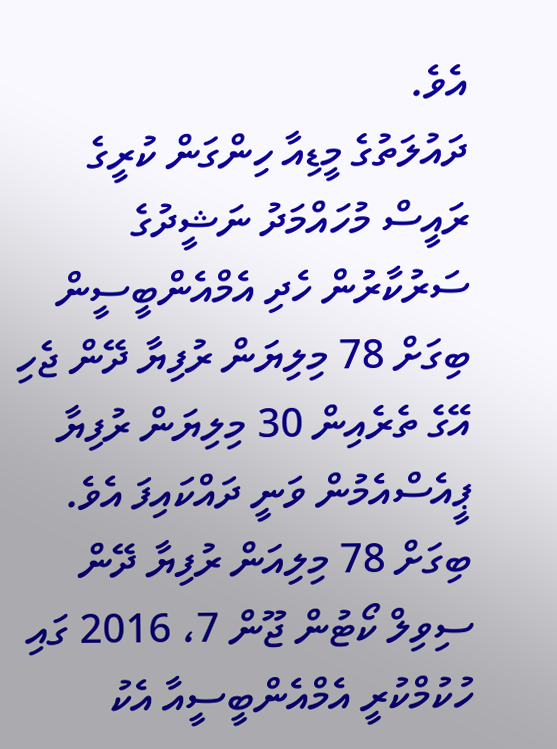އެވެ.
ދައުލަތުގެ މީޑިއާ ހިންގަން ކުރީގެ ރައީސް މުހައްމަދު ނަޝީދުގެ ސަރުކާރުން ހެދި އެމްއެންބީސީން ބިގަށް 78 މިލިޔަން ރުފިޔާ ދޭން ޖެހި އޭގެ ތެރެއިން 30 މިލިޔަން ރުފިޔާ ޕީއެސްއެމުން ވަނީ ދައްކައިފަ އެވެ.
ބިގަށް 78 މިލިއަން ރުފިޔާ ދޭން ސިވިލް ކޯޓުން ޖޫން 7، 2016 ގައި ހުކުމްކުރީ އެމްއެންބީސީއާ އެކު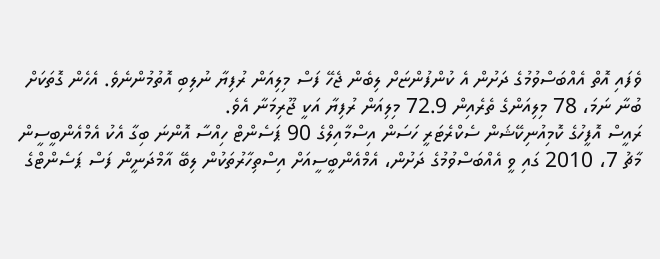ވެފައި އޮތް އެއްބަސްވުމުގެ ދަށުން އެ ކުންފުންޏަށް ލިބެން ޖެހޭ ފަސް މިލިއަން ރުފިޔާ ނުލިބި އޮތުމުންނެވެ. އެހެން ގޮތަކަށް ބުނާ ނަމަ، 78 މިލިއަންގެ ތެރެއިން 72.9 މިލިއަން ރުފިޔާ އަކީ ޖޫރިމަނާ އެވެ.
ރައީސް އޮފީހުގެ ކޮމިއުނިކޭޝަން ސެކްރެޓަރީ ހަސަން އިސްމާއިލްގެ 90 ޕަސެންޓް ހިއްސާ އޮންނަ ބިގާ އެކު އެމްއެންބީސީން މާޗު 7، 2010 ގައި ވީ އެއްބަސްވުމުގެ ދަށުން، އެމްއެންބީސީއަށް އިސްތިހާރުތަކުން ލިބޭ އާމްދަނީން ފަސް ޕަސެންޓްގެ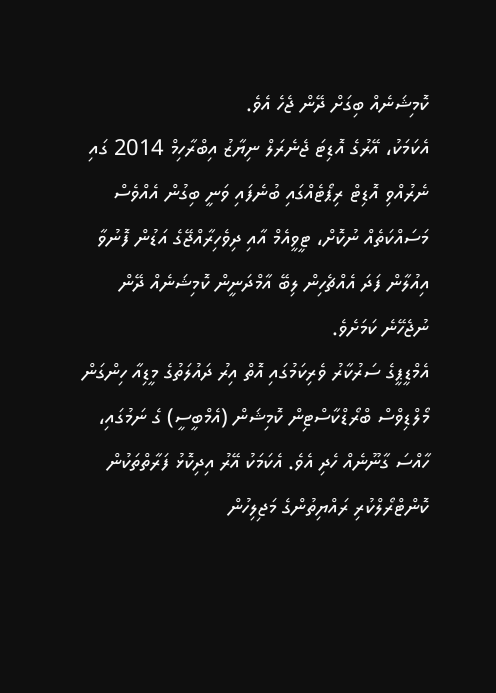ކޮމިޝަނެއް ބިގަށް ދޭން ޖެހެ އެވެ.
އެކަމަކު، އޭރުގެ އޮޑިޓަ ޖެނެރަލް ނިޔާޒު އިބްރާހިމް 2014 ގައި ނެރުއްވި އޮޑިޓް ރިޕޯޓެއްގައި ބުނެފައި ވަނީ ބިގުން އެއްވެސް މަސައްކަތެއް ނުކޮށް، ޓީވީއެމް އާއި ދިވެހިރާއްޖޭގެ އަޑުން ފޮނުވާ އިއުލާން ފަދަ އެއްޗެހިން ލިބޭ އާމްދަނީން ކޮމިޝަނެއް ދޭން ނުޖެހޭނެ ކަމަށެވެ.
އެމްޑީޕީގެ ސަރުކާރު ވެރިކަމުގައި އޮތް އިރު ދައުލަތުގެ މީޑިއާ ހިންގަން މޯލްޑިވްސް ބްރޯޑްކާސްޓިން ކޮމިޝަން (އެމްބީސީ) ގެ ނަމުގައި، ހާއްސަ ގާނޫނެއް ހެދި އެވެ. އެކަމަކު އޭރު އިދިކޮޅު ފަރާތްތަކުން ކޮންޓްރޯލްކުރި ރައްޔިތުންގެ މަޖިލިހުން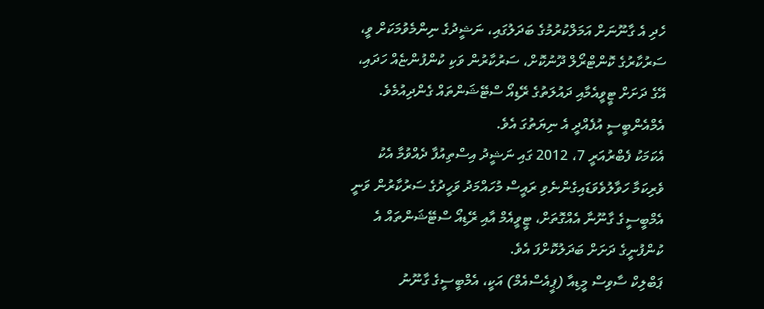ހެދި އެ ގާނޫނަށް އަމަލްކުރުމުގެ ބަދަލުގައި، ނަޝީދުގެ ނިންމެވުމަކަށް ވީ، ސަރުކާރުގެ ކޮންޓްރޯލް ދޫނުކޮށް، ސަރުކާރުން ވަކި ކުންފުންޏެއް ހަދައި، އޭގެ ދަށަށް ޓީވީއެމާއި ދައުލަތުގެ ރޭޑިއޯ ސްޓޭޝަންތައް ގެންދިއުމެވެ. އެމްއެންބީސީ އުފެއްދީ އެ ނިޔަތުގަ އެވެ.
އެކަމަކު ފެބްރުއަރީ 7، 2012 ގައި ނަޝީދު އިސްތިއުފާ ދެއްވުމާ އެކު ވެރިކަމާ ހަވާލުވެވަޑައިގެންނެވި ރައީސް މުހައްމަދު ވަހީދުގެ ސަރުކާރުން ވަނީ އެމްބީސީގެ ގާނޫނާ އެއްގޮތަށް، ޓީވީއެމް އާއި ރޭޑިއޯ ސްޓޭޝަންތައް އެ ކުންފުނީގެ ދަށަށް ބަދަލުކޮށްފަ އެވެ.
ޕަބްލިކް ސާވިސް މީޑިއާ (ޕީއެސްއެމް) އަކީ، އެމްބީސީގެ ގާނޫނު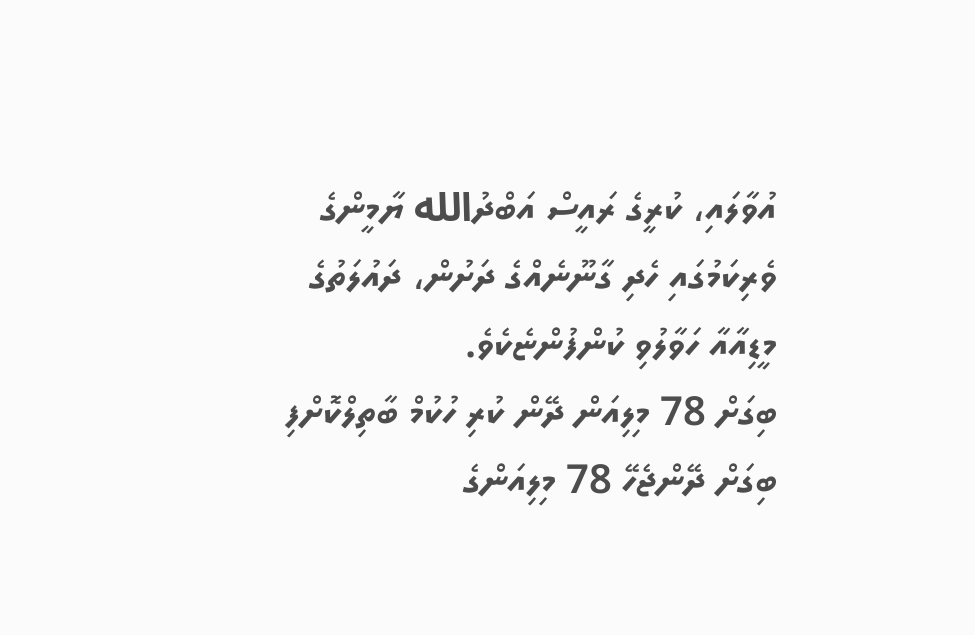އުވާލައި، ކުރީގެ ރައީސް އަބްދުالله ޔާމީންގެ ވެރިކަމުގައި ހެދި ގާނޫނެއްގެ ދަށުން، ދައުލަތުގެ މީޑިއާއާ ހަވާލުވި ކުންފުންޏެކެވެ.
ބިގަށް 78 މިލިއަން ދޭން ކުރި ހުކުމް ބާތިލްކޮށްފި
ބިގަށް ދޭންޖެހޭ 78 މިލިއަންގެ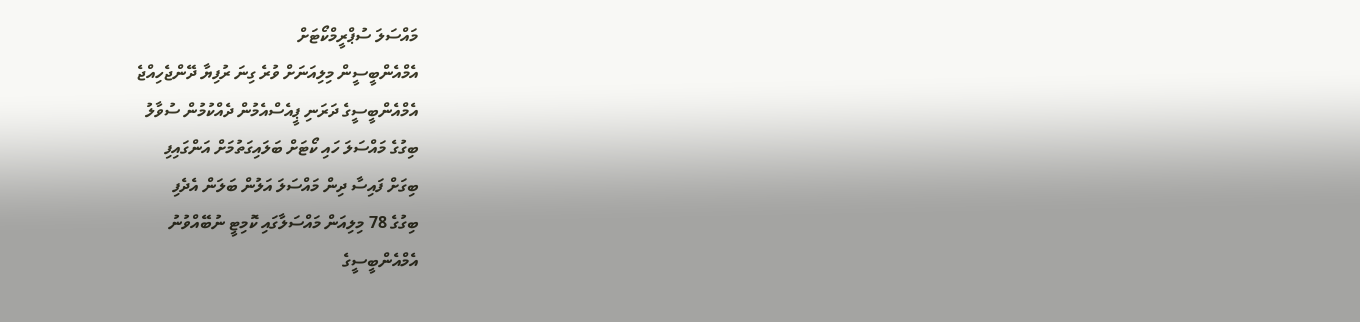މައްސަލަ ސުޕްރީމްކޯޓަށް
އެމްއެންބީސީން މިލިއަނަށް ވުރެ ގިނަ ރުފިޔާ ދޭންޖެހިއްޖެ
އެމްއެންބީސީގެ ދަރަނި ޕީއެސްއެމުން ދެއްކުމުން ސުވާލު
ބިގުގެ މައްސަލަ ހައި ކޯޓަށް ބަލައިގަތުމަށް އަންގައިފި
ބިގަށް ފައިސާ ދިން މައްސަލަ އަލުން ބަލަން އެދެފި
ބިގުގެ 78 މިލިއަން މައްސަލާގައި ކޮމިޓީ ނުބޭއްވުނު
އެމްއެންބީސީގެ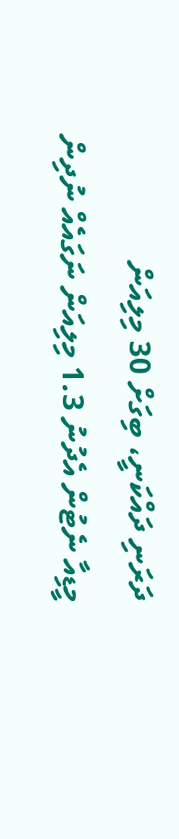ދަރަނި ދައްކަނީ، ބިގަށް 30 މިލިއަން
މީޑިއާ ނެޓުން އެދުނު 1.3 މިލިއަން ނަގައެއް ނުދިން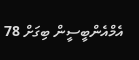އެމްއެންބީސީން ބިގަށް 78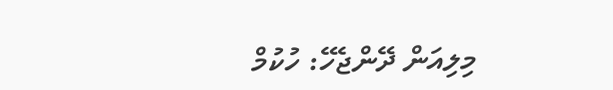މިލިއަން ދޭންޖެހޭ: ހުކުމް